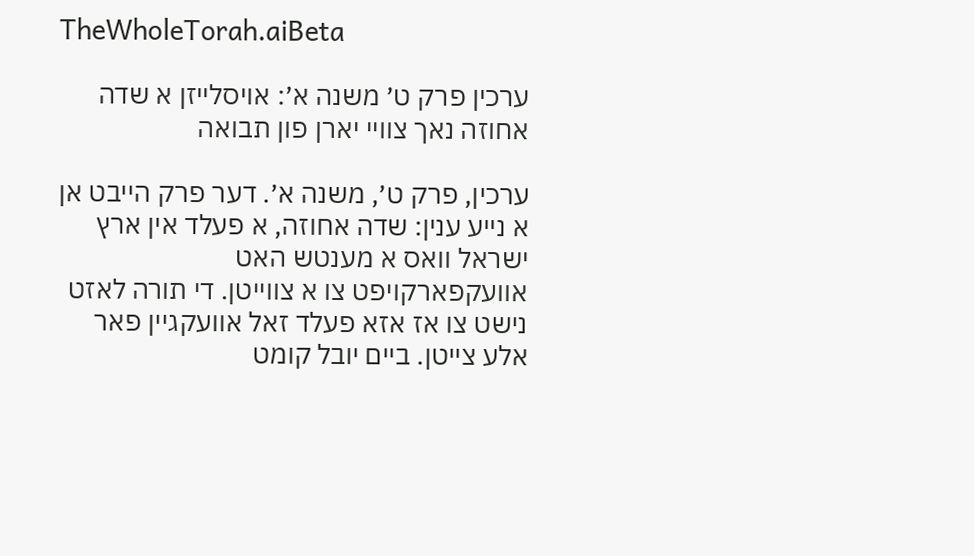TheWholeTorah.aiBeta

ערכין פרק ט׳ משנה א׳: אויסלייזן א שדה אחוזה נאך צוויי יארן פון תבואה

ערכין, פרק ט׳, משנה א׳. דער פרק הייבט אן א נייע ענין: שדה אחוזה, א פעלד אין ארץ ישראל וואס א מענטש האט אוועקפארקויפט צו א צווייטן. די תורה לאזט נישט צו אז אזא פעלד זאל אוועקגיין פאר אלע צייטן. ביים יובל קומט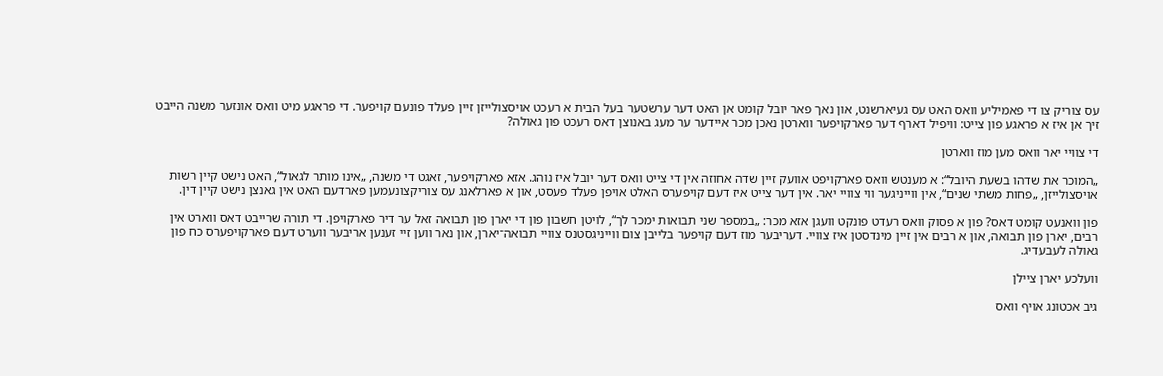עס צוריק צו די פאמיליע וואס האט עס געיארשנט, און נאך פאר יובל קומט אן האט דער ערשטער בעל הבית א רעכט אויסצולייזן זיין פעלד פונעם קויפער. די פראגע מיט וואס אונזער משנה הייבט זיך אן איז א פראגע פון צייט: וויפיל דארף דער פארקויפער ווארטן נאכן מכר איידער ער מעג באנוצן דאס רעכט פון גאולה?

די צוויי יאר וואס מען מוז ווארטן

„המוכר את שדהו בשעת היובל“: א מענטש וואס פארקויפט אוועק זיין שדה אחוזה אין די צייט וואס דער יובל איז נוהג. אזא פארקויפער, זאגט די משנה, „אינו מותר לגאול“, האט נישט קיין רשות אויסצולייזן, „פחות משתי שנים“, אין ווייניגער ווי צוויי יאר. אין דער צייט איז דעם קויפערס האלט אויפן פעלד פעסט, און א פארלאנג עס צוריקצונעמען פארדעם האט אין גאנצן נישט קיין דין.

פון וואנעט קומט דאס? פון א פסוק וואס רעדט פונקט וועגן אזא מכר: „במספר שני תבואות ימכר לך“, לויטן חשבון פון די יארן פון תבואה זאל ער דיר פארקויפן. די תורה שרייבט דאס ווארט אין רבים, יארן פון תבואה, און א רבים אין זיין מינדסטן איז צוויי. דעריבער מוז דעם קויפער בלייבן צום ווייניגסטנס צוויי תבואה־יארן, און נאר ווען זיי זענען אריבער ווערט דעם פארקויפערס כח פון גאולה לעבעדיג.

וועלכע יארן ציילן

גיב אכטונג אויף וואס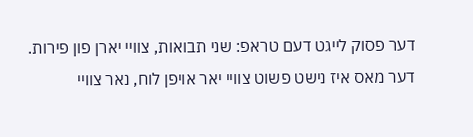דער פסוק לייגט דעם טראפ: שני תבואות, צוויי יארן פון פירות. דער מאס איז נישט פשוט צוויי יאר אויפן לוח, נאר צוויי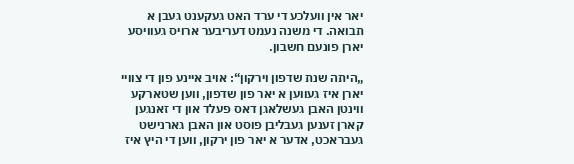יאר אין וועלכע די ערד האט געקענט געבן א תבואה. די משנה נעמט דעריבער ארויס געוויסע יארן פונעם חשבון.

„היתה שנת שדפון וירקון“: אויב איינע פון די צוויי יארן איז געווען א יאר פון שדפון, ווען שטארקע ווינטן האבן געשלאגן דאס פעלד און די זאנגען קארן זענען געבליבן פוסט און האבן גארנישט געבראכט, אדער א יאר פון ירקון, ווען די היץ איז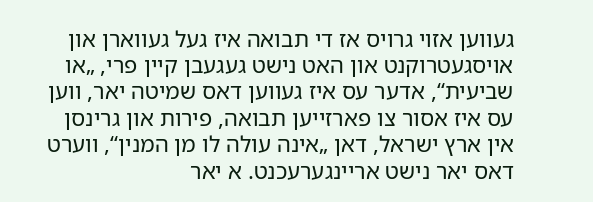געווען אזוי גרויס אז די תבואה איז געל געווארן און אויסגעטרוקנט און האט נישט געגעבן קיין פרי, „או שביעית“, אדער עס איז געווען דאס שמיטה יאר, ווען עס איז אסור צו פארזייען תבואה, פירות און גרינסן אין ארץ ישראל, דאן „אינה עולה לו מן המנין“, ווערט דאס יאר נישט אריינגערעכנט. א יאר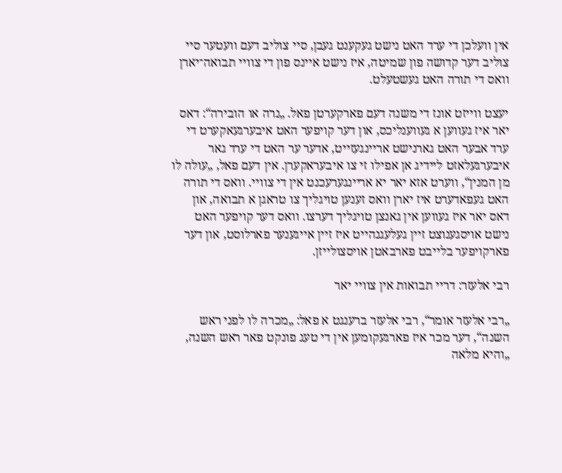אין וועלכן די ערד האט נישט געקענט געבן, סיי צוליב דעם וועטער סיי צוליב דער קדושה פון שמיטה, איז נישט איינס פון די צוויי תבואה־יארן וואס די תורה האט געשטעלט.

יעצט ווייזט אונז די משנה דעם פארקערטן פאל. „נרה או הובירה“: דאס יאר איז געווען א געווענליכס, און דער קויפער האט איבערגעאקערט די ערד אבער האט גארנישט אריינגעזייט, אדער ער האט די ערד גאר איבערגעלאזט ליידיג אן אפילו זי צו איבעראקערן. אין דעם פאל, „עולה לו מן המנין“, ווערט אזא יאר יא אריינגערעכנט אין די צוויי. וואס די תורה האט געפאדערט איז יארן וואס זענען טויגליך צו טראגן א תבואה, און דאס יאר איז געווען אין גאנצן טויגליך דערצו. וואס דער קויפער האט נישט אויסגענוצט זיין געלעגנהייט איז זיין אייגענער פארלוסט, און דער פארקויפער בלייבט פארבאטן אויסצולייזן.

רבי אלעזר: דריי תבואות אין צוויי יאר

„רבי אלעזר אומר“, רבי אלעזר ברענגט א פאל: „מכרה לו לפני ראש השנה“, דער מכר איז פארגעקומען אין די טעג פונקט פאר ראש השנה, „והיא מלאה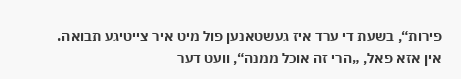פירות“, בשעת די ערד איז געשטאנען פול מיט איר צייטיגע תבואה. אין אזא פאל, „הרי זה אוכל ממנה“, וועט דער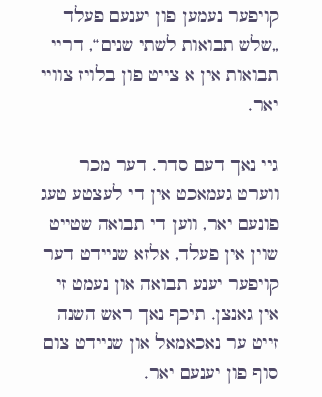קויפער נעמען פון יענעם פעלד „שלש תבואות לשתי שנים“, דריי תבואות אין א צייט פון בלויז צוויי יאר.

גיי נאך דעם סדר. דער מכר ווערט געמאכט אין די לעצטע טעג פונעם יאר, ווען די תבואה שטייט שוין אין פעלד, אלזא שניידט דער קויפער יענע תבואה און נעמט זי אין גאנצן. תיכף נאך ראש השנה זייט ער נאכאמאל און שניידט צום סוף פון יענעם יאר.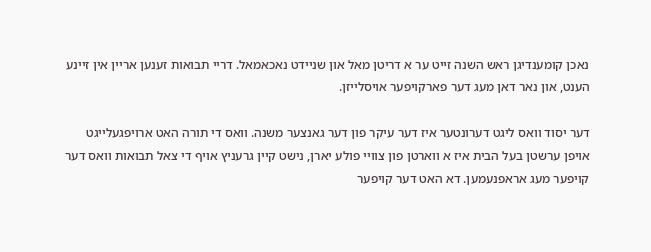נאכן קומענדיגן ראש השנה זייט ער א דריטן מאל און שניידט נאכאמאל. דריי תבואות זענען אריין אין זיינע הענט, און נאר דאן מעג דער פארקויפער אויסלייזן.

דער יסוד וואס ליגט דערונטער איז דער עיקר פון דער גאנצער משנה. וואס די תורה האט ארויפגעלייגט אויפן ערשטן בעל הבית איז א ווארטן פון צוויי פולע יארן, נישט קיין גרעניץ אויף די צאל תבואות וואס דער קויפער מעג אראפנעמען. דא האט דער קויפער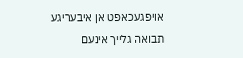אויפגעכאפט אן איבעריגע תבואה גלייך אינעם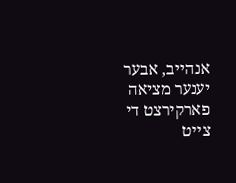אנהייב, אבער יענער מציאה פארקירצט די צייט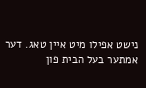נישט אפילו מיט איין טאג. דער אמתער בעל הבית פון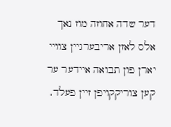דער שדה אחוזה מוז נאך אלס לאזן אריבערגיין צוויי יארן פון תבואה איידער ער קען צוריקקויפן זיין פעלד.